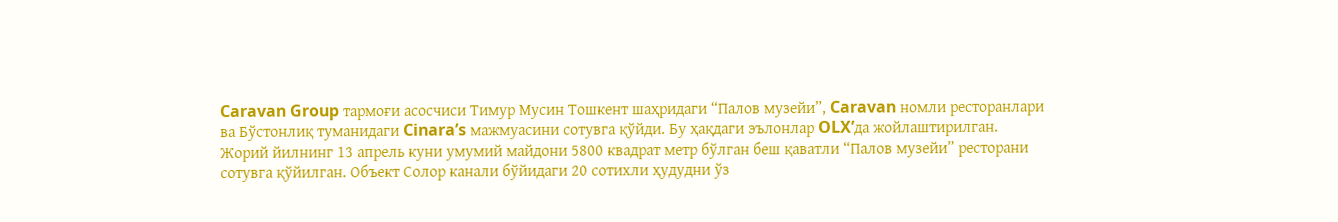Caravan Group тармоғи асосчиси Тимур Мусин Тошкент шаҳридаги “Палов музейи”, Caravan номли ресторанлари ва Бўстонлиқ туманидаги Cinara’s мажмуасини сотувга қўйди. Бу ҳақдаги эълонлар OLX’да жойлаштирилган.
Жорий йилнинг 13 апрель куни умумий майдони 5800 квадрат метр бўлган беш қаватли “Палов музейи” ресторани сотувга қўйилган. Объект Солор канали бўйидаги 20 сотихли ҳудудни ўз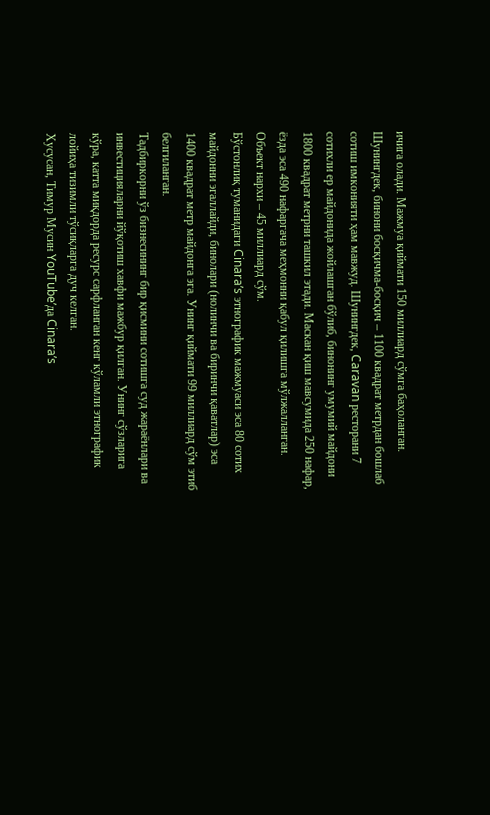ичига олади. Мажмуа қиймати 150 миллиард сўмга баҳоланган.
Шунингдек, бинони босқичма-босқич – 1100 квадрат метрдан бошлаб сотиш имконияти ҳам мавжуд. Шунингдек, Caravan ресторани 7 сотихли ер майдонида жойлашган бўлиб, бинонинг умумий майдони 1800 квадрат метрни ташкил этади. Маскан қиш мавсумида 250 нафар, ёзда эса 490 нафаргача меҳмонни қабул қилишга мўлжалланган. Объект нархи – 45 миллиард сўм.
Бўстонлиқ туманидаги Cinara’s этнографик мажмуаси эса 80 сотих майдонни эгаллайди, бинолари (нолинчи ва биринчи қаватлар) эса 1400 квадрат метр майдонга эга. Унинг қиймати 99 миллиард сўм этиб белгиланган.
Тадбиркорни ўз бизнесининг бир қисмини сотишга суд жараёнлари ва инвестицияларни йўқотиш хавфи мажбур қилган. Унинг сўзларига кўра, катта миқдорда ресурс сарфланган кенг кўламли этнографик лойиҳа тизимли тўсиқларга дуч келган.
Хусусан, Тимур Мусин YouTube’да Cinara’s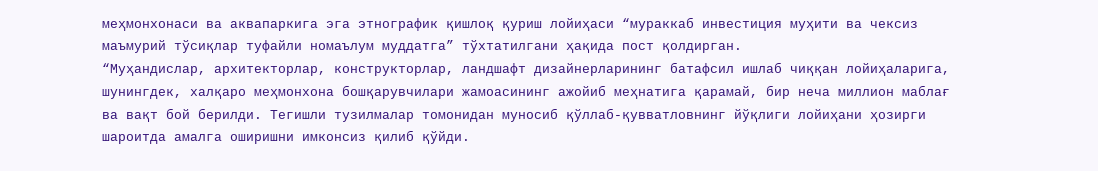меҳмонхонаси ва аквапаркига эга этнографик қишлоқ қуриш лойиҳаси “мураккаб инвестиция муҳити ва чексиз маъмурий тўсиқлар туфайли номаълум муддатга” тўхтатилгани ҳақида пост қолдирган.
“Муҳандислар, архитекторлар, конструкторлар, ландшафт дизайнерларининг батафсил ишлаб чиққан лойиҳаларига, шунингдек, халқаро меҳмонхона бошқарувчилари жамоасининг ажойиб меҳнатига қарамай, бир неча миллион маблағ ва вақт бой берилди. Тегишли тузилмалар томонидан муносиб қўллаб-қувватловнинг йўқлиги лойиҳани ҳозирги шароитда амалга оширишни имконсиз қилиб қўйди.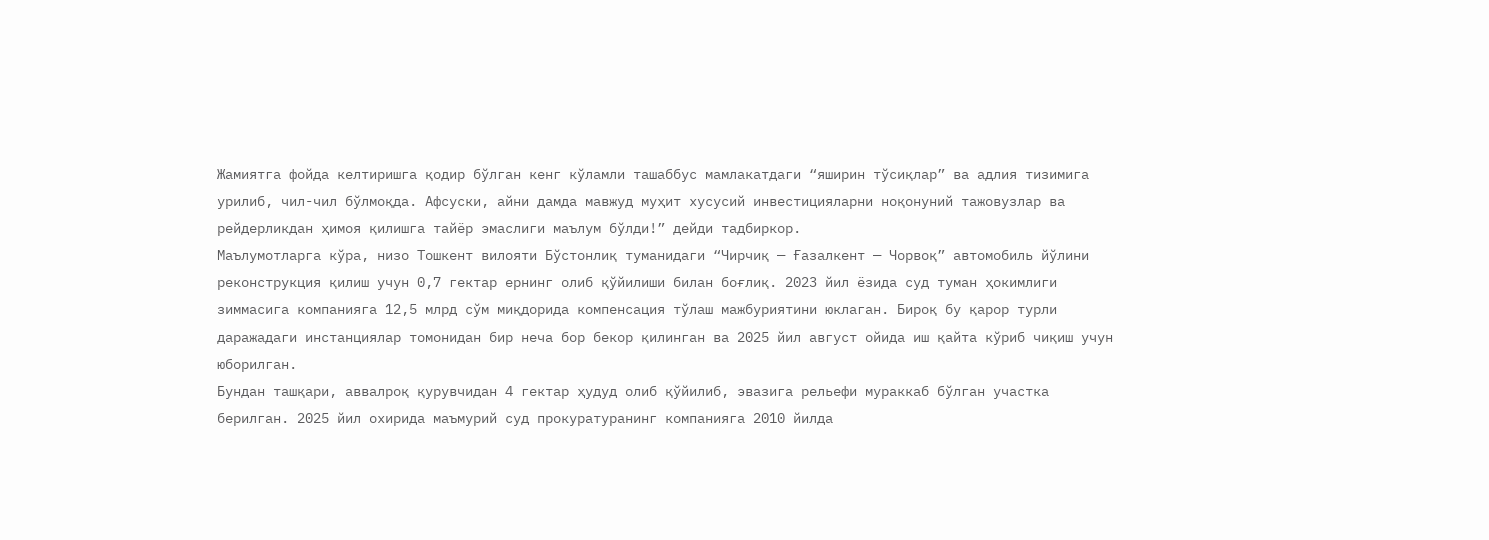Жамиятга фойда келтиришга қодир бўлган кенг кўламли ташаббус мамлакатдаги “яширин тўсиқлар” ва адлия тизимига урилиб, чил-чил бўлмоқда. Афсуски, айни дамда мавжуд муҳит хусусий инвестицияларни ноқонуний тажовузлар ва рейдерликдан ҳимоя қилишга тайёр эмаслиги маълум бўлди!” дейди тадбиркор.
Маълумотларга кўра, низо Тошкент вилояти Бўстонлиқ туманидаги “Чирчиқ — Ғазалкент — Чорвоқ” автомобиль йўлини реконструкция қилиш учун 0,7 гектар ернинг олиб қўйилиши билан боғлиқ. 2023 йил ёзида суд туман ҳокимлиги зиммасига компанияга 12,5 млрд сўм миқдорида компенсация тўлаш мажбуриятини юклаган. Бироқ бу қарор турли даражадаги инстанциялар томонидан бир неча бор бекор қилинган ва 2025 йил август ойида иш қайта кўриб чиқиш учун юборилган.
Бундан ташқари, аввалроқ қурувчидан 4 гектар ҳудуд олиб қўйилиб, эвазига рельефи мураккаб бўлган участка берилган. 2025 йил охирида маъмурий суд прокуратуранинг компанияга 2010 йилда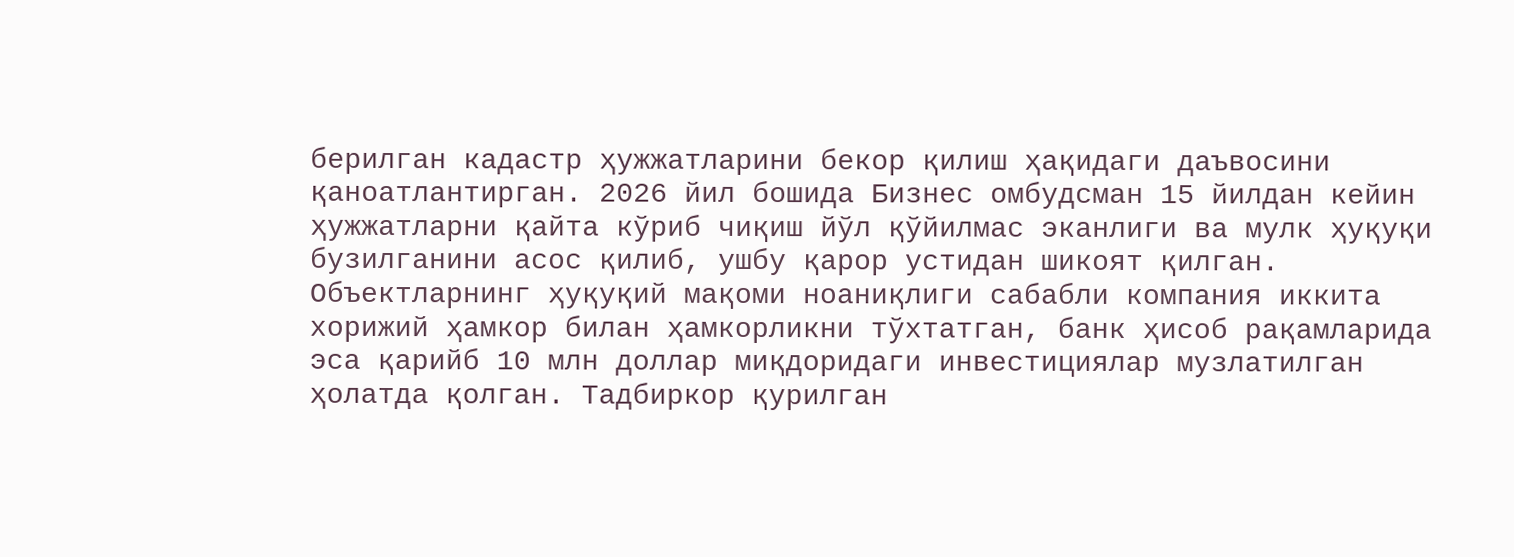берилган кадастр ҳужжатларини бекор қилиш ҳақидаги даъвосини қаноатлантирган. 2026 йил бошида Бизнес омбудсман 15 йилдан кейин ҳужжатларни қайта кўриб чиқиш йўл қўйилмас эканлиги ва мулк ҳуқуқи бузилганини асос қилиб, ушбу қарор устидан шикоят қилган.
Объектларнинг ҳуқуқий мақоми ноаниқлиги сабабли компания иккита хорижий ҳамкор билан ҳамкорликни тўхтатган, банк ҳисоб рақамларида эса қарийб 10 млн доллар миқдоридаги инвестициялар музлатилган ҳолатда қолган. Тадбиркор қурилган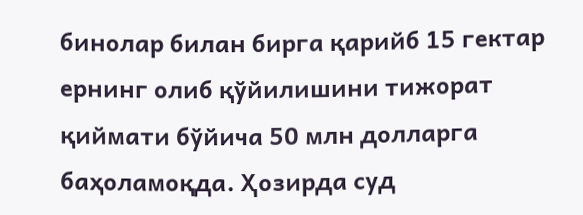бинолар билан бирга қарийб 15 гектар ернинг олиб қўйилишини тижорат қиймати бўйича 50 млн долларга баҳоламоқда. Ҳозирда суд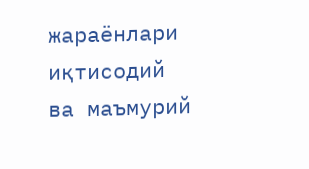жараёнлари иқтисодий ва маъмурий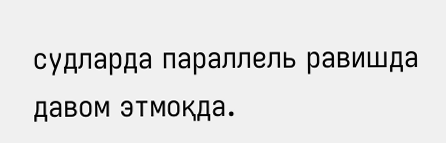судларда параллель равишда давом этмоқда.